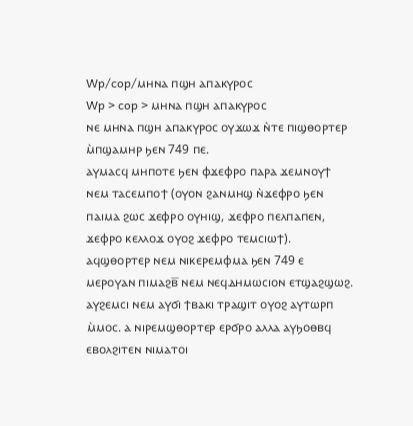Wp/cop/ⲙⲏⲛⲁ ⲡϣⲏ ⲁⲡⲁⲕⲩⲣⲟⲥ
Wp > cop > ⲙⲏⲛⲁ ⲡϣⲏ ⲁⲡⲁⲕⲩⲣⲟⲥ
ⲛⲉ ⲙⲏⲛⲁ ⲡϣⲏ ⲁⲡⲁⲕⲩⲣⲟⲥ ⲟⲩϫⲱϫ ⲛ̀ⲧⲉ ⲡⲓϣⲑⲟⲣⲧⲉⲣ ⲙ̀ⲡϣⲁⲙⲏⲣ ϧⲉⲛ 749 ⲡⲉ.
ⲁⲩⲙⲁⲥϥ ⲙⲏⲡⲟⲧⲉ ϧⲉⲛ ⲫϫⲉⲫⲣⲟ ⲡⲁⲣⲁ ϫⲉⲙⲛⲟⲩϯ ⲛⲉⲙ ⲧⲁⲥⲉⲙⲡⲟϯ (ⲟⲩⲟⲛ ϩⲁⲛⲙⲏϣ ⲛ̀ϫⲉⲫⲣⲟ ϧⲉⲛ ⲡⲁⲓⲙⲁ ϩⲱⲥ ϫⲉⲫⲣⲟ ⲟⲩⲏⲓϣ, ϫⲉⲫⲣⲟ ⲡⲉⲗⲡⲁⲡⲉⲛ, ϫⲉⲫⲣⲟ ⲕⲉⲗⲗⲟϫ ⲟⲩⲟϩ ϫⲉⲫⲣⲟ ⲧⲉⲙⲥⲓⲱϯ). ⲁϥϣⲑⲟⲣⲧⲉⲣ ⲛⲉⲙ ⲛⲓⲕⲉⲣⲉⲙⲫⲙⲁ ϧⲉⲛ 749 ⲉ ⲙⲉⲣⲟⲩⲁⲛ ⲡⲓⲙⲁϩⲃ̅ ⲛⲉⲙ ⲛⲉϥⲇⲏⲙⲱⲥⲓⲟⲛ ⲉⲧϣⲁϩϣⲱϩ. ⲁⲩϩⲉⲙⲥⲓ ⲛⲉⲙ ⲁⲩϭⲓ ϯⲃⲁⲕⲓ ⲧⲣⲁϣⲓⲧ ⲟⲩⲟϩ ⲁⲩⲧⲱⲣⲡ ⲙ̀ⲙⲟⲥ. ⲁ ⲛⲓⲣⲉⲙϣⲑⲟⲣⲧⲉⲣ ⲉⲣϭⲣⲟ ⲁⲗⲗⲁ ⲁⲩϧⲟⲑⲃϥ ⲉⲃⲟⲗϩⲓⲧⲉⲛ ⲛⲓⲙⲁⲧⲟⲓ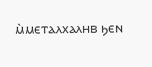ⲙ̀ⲙⲉⲧⲁⲗⲭⲁⲗⲏⲃ ϧⲉⲛ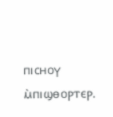ⲡⲓⲥⲏⲟⲩ ⲙ̀ⲡⲓϣⲑⲟⲣⲧⲉⲣ.